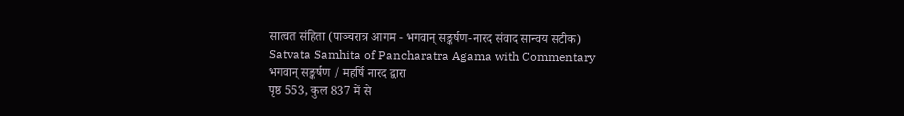सात्वत संहिता (पाञ्चरात्र आगम - भगवान् सङ्कर्षण-नारद संवाद सान्वय सटीक)
Satvata Samhita of Pancharatra Agama with Commentary
भगवान् सङ्कर्षण / महर्षि नारद द्वारा
पृष्ठ 553, कुल 837 में से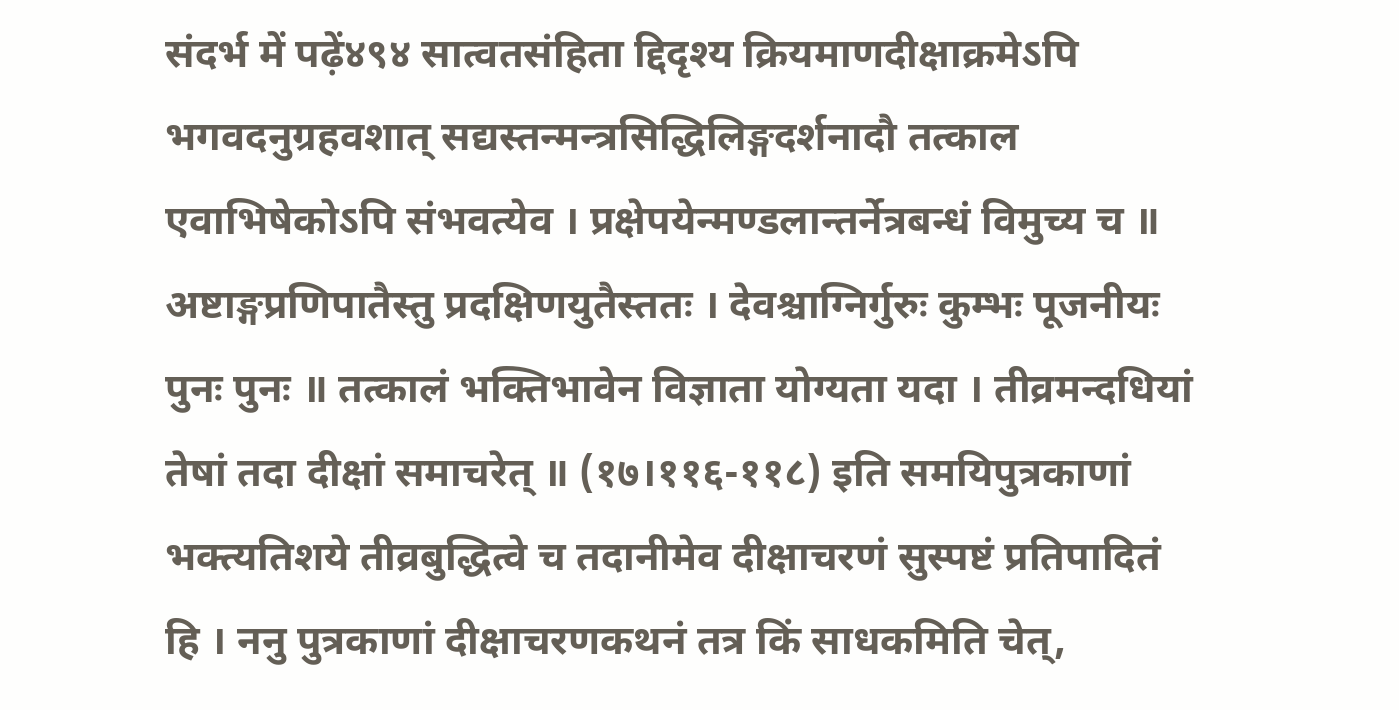संदर्भ में पढ़ें४९४ सात्वतसंहिता द्दिदृश्य क्रियमाणदीक्षाक्रमेऽपि भगवदनुग्रहवशात् सद्यस्तन्मन्त्रसिद्धिलिङ्गदर्शनादौ तत्काल एवाभिषेकोऽपि संभवत्येव । प्रक्षेपयेन्मण्डलान्तर्नेत्रबन्धं विमुच्य च ॥ अष्टाङ्गप्रणिपातैस्तु प्रदक्षिणयुतैस्ततः । देवश्चाग्निर्गुरुः कुम्भः पूजनीयः पुनः पुनः ॥ तत्कालं भक्तिभावेन विज्ञाता योग्यता यदा । तीव्रमन्दधियां तेषां तदा दीक्षां समाचरेत् ॥ (१७।११६-११८) इति समयिपुत्रकाणां भक्त्यतिशये तीव्रबुद्धित्वे च तदानीमेव दीक्षाचरणं सुस्पष्टं प्रतिपादितं हि । ननु पुत्रकाणां दीक्षाचरणकथनं तत्र किं साधकमिति चेत्,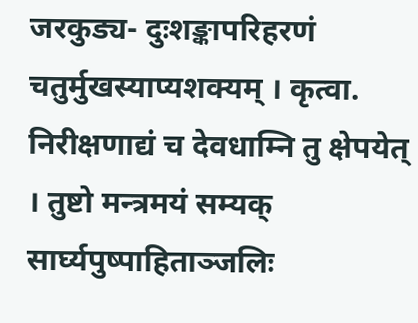जरकुड्य- दुःशङ्कापरिहरणं चतुर्मुखस्याप्यशक्यम् । कृत्वा. निरीक्षणाद्यं च देवधाम्नि तु क्षेपयेत् । तुष्टो मन्त्रमयं सम्यक् सार्घ्यपुष्पाहिताञ्जलिः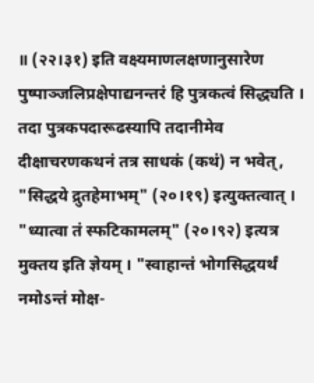॥ (२२।३१) इति वक्ष्यमाणलक्षणानुसारेण पुष्पाञ्जलिप्रक्षेपाद्यनन्तरं हि पुत्रकत्वं सिद्ध्यति । तदा पुत्रकपदारूढस्यापि तदानीमेव दीक्षाचरणकथनं तत्र साधकं (कथं) न भवेत्, "सिद्धये द्रुतहेमाभम्" (२०।१९) इत्युक्तत्वात् । "ध्यात्वा तं स्फटिकामलम्" (२०।९२) इत्यत्र मुक्तय इति ज्ञेयम् । "स्वाहान्तं भोगसिद्धयर्थं नमोऽन्तं मोक्ष-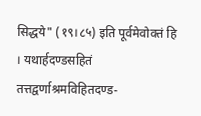सिद्धये" (१९।८५) इति पूर्वमेवोक्तं हि । यथार्हदण्डसहितं तत्तद्वर्णाश्रमविहितदण्ड-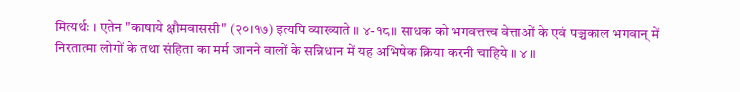मित्यर्थः । एतेन "काषाये क्षौमवाससी" (२०।१७) इत्यपि व्याख्याते ॥ ४-१८॥ साधक को भगवत्तत्त्व वेत्ताओं के एवं पञ्चकाल भगवान् में निरतात्मा लोगों के तथा संहिता का मर्म जानने वालों के सन्निधान में यह अभिषेक क्रिया करनी चाहिये ॥ ४ ॥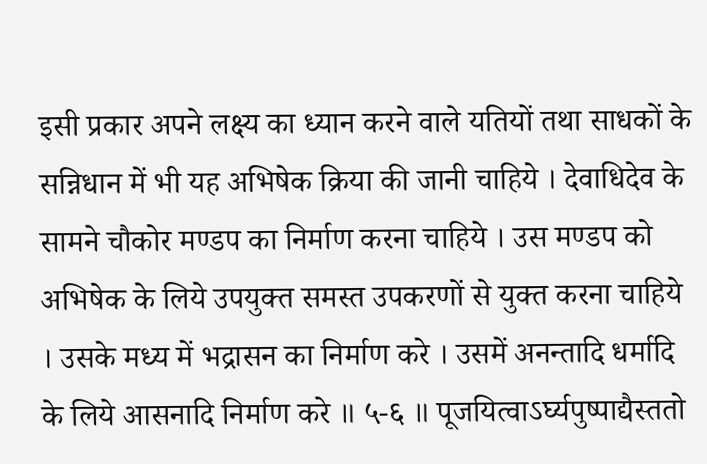इसी प्रकार अपने लक्ष्य का ध्यान करने वाले यतियों तथा साधकों के सन्निधान में भी यह अभिषेक क्रिया की जानी चाहिये । देवाधिदेव के सामने चौकोर मण्डप का निर्माण करना चाहिये । उस मण्डप को अभिषेक के लिये उपयुक्त समस्त उपकरणों से युक्त करना चाहिये । उसके मध्य में भद्रासन का निर्माण करे । उसमें अनन्तादि धर्मादि के लिये आसनादि निर्माण करे ॥ ५-६ ॥ पूजयित्वाऽर्घ्यपुष्पाद्यैस्ततो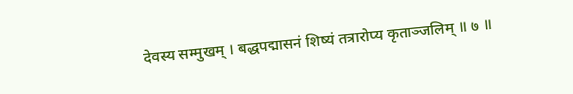देवस्य सम्मुखम् । बद्धपद्मासनं शिष्यं तत्रारोप्य कृताञ्जलिम् ॥ ७ ॥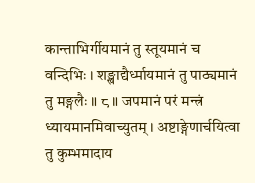कान्ताभिर्गीयमानं तु स्तूयमानं च वन्दिभिः । शङ्खाद्यैर्ध्मायमानं तु पाठ्यमानं तु मङ्गलैः ॥ ८ ॥ जपमानं परं मन्त्रं ध्यायमानमिवाच्युतम् । अष्टाङ्गेणार्चयित्वा तु कुम्भमादाय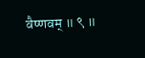वैष्णवम् ॥ ९ ॥